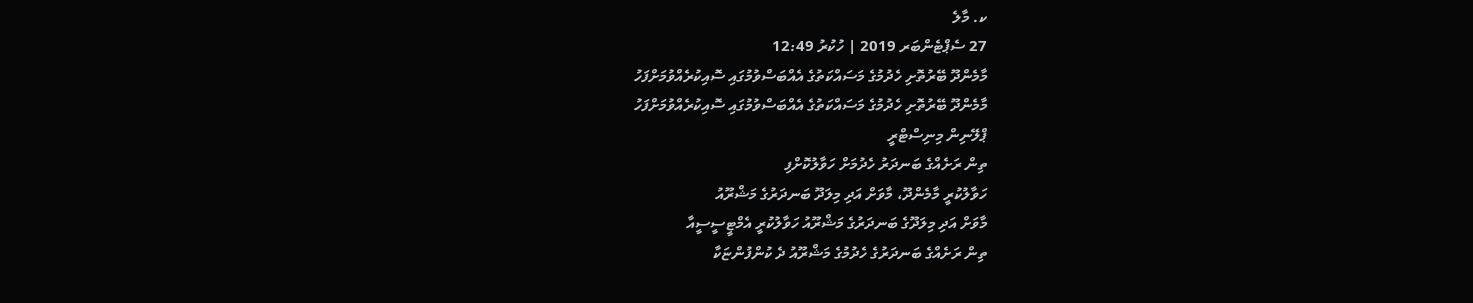ކ. މާލެ
27 ސެޕްޓެންބަރ 2019 | ހުކުރު 12:49
މާމެންދޫ ބޭރުތޮށި ހެދުމުގެ މަސައްކަތުގެ އެއްބަސްވުމުގައި ސޮއިކުރެއްވުމަށްފަހު
މާމެންދޫ ބޭރުތޮށި ހެދުމުގެ މަސައްކަތުގެ އެއްބަސްވުމުގައި ސޮއިކުރެއްވުމަށްފަހު
ޕްލޭނިން މިނިސްޓްރީ
ތިން ރަށެއްގެ ބަނދަރު ހެދުމަށް ހަވާލުކޮށްފި
ހަވާލުކުރީ މާމެންދޫ، މާވަށް އަދި މިލަދޫ ބަނދަރުގެ މަޝްރޫއު
މާވަށް އަދި މިލަދޫގެ ބަނދަރުގެ މަޝްރޫއު ހަވާލުކުރީ އެމްޓީސީސީއާ
ތިން ރަށެއްގެ ބަނދަރުގެ ހެދުމުގެ މަޝްރޫއު ދެ ކުންފުންޏަކާ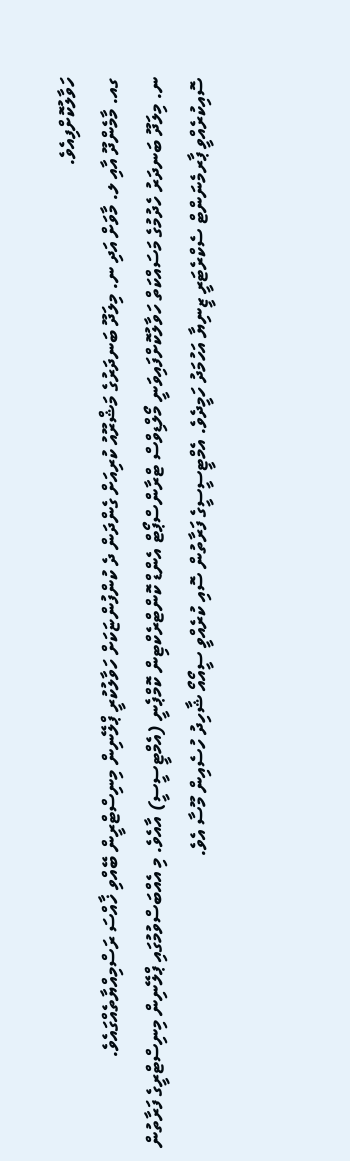ހަވާލުކޮށްފިއެވެ.
ގއ. މާމެންދޫ އާއި ލ. މާވަށް އަދި ނ. މިލަދޫ ބަނދަރުގެ މަޝްރޫއު ކުރިއަށް ގެންދަން ދެ ކުންފުންޏަކަށް ހަވާލުކުރީ ޕްލޭނިން މިނިސްޓްރީން ބޭއްވި ޚާއްސަ ރަސްމިއްޔާތެއްގައެވެ.
ނ. މިލަދޫ ބަނދަރު ހެދުމުގެ މަސައްކަތް ހަވާލުކޮށްފައިވަނީ މޯލްޑިވްސް ޓްރާންސްޕޯޓް އެންޑް ކޮންޓްރެކްޓިން ކޮމްޕެނީ (އެމްޓީސީސީ) އާއެވެ. މި އެއްބަސްވުމުގައި ޕްލޭނިން މިނިސްޓްރީގެ ފަރާތުން ސޮއިކުރެއްވީ ޕާރމެނަންޓް ސެކްރެޓަރީ ޒީނިޔާ އަހުމަދު ހަމީދެވެ. އެމްޓީސީސީގެ ފަރާތުން ސޮއި ކުރެއްވީ ސީއޯއޯ ޝާހިދު ހުސެއިން މޫސާ އެވެ.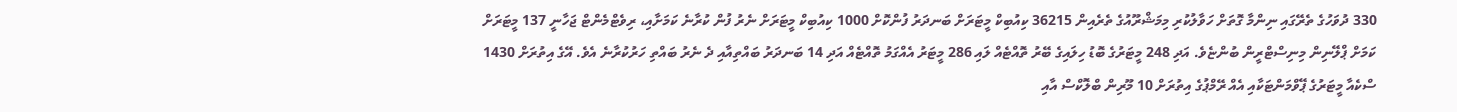330 ދުވަހުގެ ތެރޭގައި ނިންމާ ގޮތަށް ހަވާލުކުރި މިމަޝްރޫއުގެ ތެރެއިން 36215 ކިއުބިކް މީޓަރަށް ބަނދަރު ފުންކޮށް 1000 ކިއުބިކް މީޓަރަށް ނެރު ފުން ކުރާނެ ކަމަށާއި، ރިވެޓްމެންޓް ޖަހާނީ 137 މީޓަރަށް ކަމަށް ޕްލޭނިން މިނިސްޓްރީން ބުންޏެވެ. އަދި 248 މީޓަރުގެ ބޮޑު ހިލައިގެ ބޭރު ތޮއްޓެއް ލައި 286 މީޓަރު އެއްގަމު ތޮއްޓެއް އަދި 14 ބަނދަރު ބައްތިއާއި ދެ ނެރު ބައްތި ހަރުކުރާނެ އެވެ. އޭގެ އިތުރަށް 1430 ސްކެއާ މީޓަރުގެ ޕޭވްމަންޓަކާއި އެއް ރޭމްޕުގެ އިތުރަށް 10 މޫރިން ބްލޮކްސް އާއި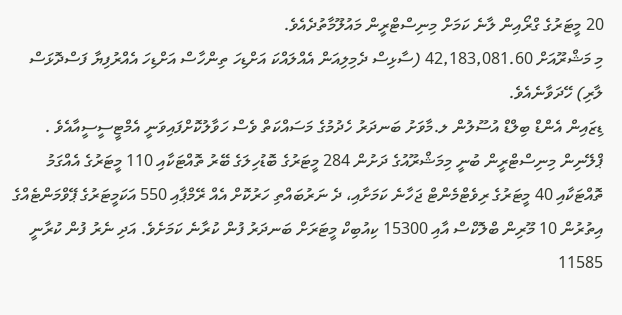20 މީޓަރުގެ ގްރޯއިން ލާނެ ކަމަށް މިނިސްޓްރީން މައުލޫމާތުދެއެވެ.
މި މަޝްރޫއަށް 42,183,081.60 (ސާޅިސް ދެމިލިއަން އެއްލައްކަ އަށްޑިހަ ތިންހާސް އަށްޑިހަ އެއްރުފިޔާ ފަސްދޮޅަސް ލާރި) ހޭދަވާނެއެވެ.
ޑިޒައިން އެންޑް ބިލްޑް އުސޫލުން ލ.މާވަށު ބަނދަރު ހެދުމުގެ މަސައްކަތް ވެސް ހަވާލުކޮށްފައިވަނީ އެމްޓީސީސީއާއެވެ .
ޕްލޭނިން މިނިސްޓްރީން ބުނީ މިމަޝްރޫއުގެ ދަށުން 284 މީޓަރުގެ ބޮޑުހިލަގެ ބޭރު ތޮއްޓަކާއި 110 މީޓަރުގެ އެއްގަމު ތޮއްޓަކާއި 40 މީޓަރުގެ ރިވެޓްމެންޓް ޖަހާނެ ކަމަށާއި، ދެ ނަރުބައްތި ހަރުކޮށް އެއް ރޭމްޕާއި 550 އަކަމީޓަރުގެ ޕޭވްމަންޓެއްގެ އިތުރުން 10 މޫރިން ބްލޮކްސް އާއި 15300 ކިއުބިކް މީޓަރަށް ބަނދަރު ފުން ކުރާނެ ކަމަށެވެ. އަދި ނެރު ފުން ކުރާނީ 11585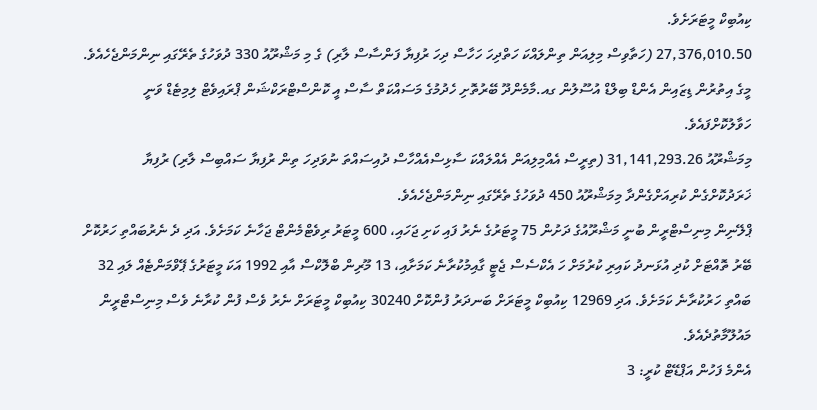ކިއުބިކް މީޓަރަށެވެ.
27,376,010.50 (ހަތާވިސް މިލިއަން ތިންލައްކަ ހަތްދިހަ ހަހާސް ދިހަ ރުފިޔާ ފަންސާސް ލާރި) ގެ މި މަޝްރޫއު 330 ދުވަހުގެ ތެރޭގައި ނިންމަންޖެހެއެވެ.
މީގެ އިތުރުން ޑިޒައިން އެންޑް ބިލްޑް އުސޫލުން ގއ.މާމެންދޫ ބޭރުތޮށި ހެދުމުގެ މަސައްކަތް ސާސް އީ ކޮންސްޓްރަކްޝަން ޕްރައިވެޓް ލިމިޓެޑް ވަނީ ހަވާލުކޮށްފައެވެ.
މިމަޝްރޫއު 31,141,293.26 (ތިރީސް އެއްމިލިއަން އެއްލައްކަ ސާޅިސްއެއްހާސް ދުއިސައްތަ ނުވަދިހަ ތިން ރުފިޔާ ސައްބިސް ލާރި) ރުފިޔާ ޚަރަދުކޮށްގެން ކުރިއަށްގެންދާ މިމަޝްރޫއު 450 ދުވަހުގެ ތެރޭގައި ނިންމަންޖެހެއެވެ.
ޕްލޭނިން މިނިސްޓްރީން ބުނީ މަޝްރޫއުގެ ދަށުން 75 މީޓަރުގެ ނެރު ފައި ކަށި ޖަހައި، 600 މީޓަރު ރިވެޓްމެންޓް ޖަހާނެ ކަމަށެވެ. އަދި ދެ ނެރުބައްތި ހަރުކޮށް ބޭރު ތޮއްޓަށް ކުދި އުޅަނދު ކައިރި ކުރުމަށް ހަ އެކްސެސް ޖެޓީ ގާއިމުކުރާނެ ކަމަށާއި، 13 މޫރިން ބްލޮކްސް އާއި 1992 އަކަ މީޓަރުގެ ޕޭވްމަންޓެއް ލައި 32 ބައްތި ހަރުކުރާނެ ކަމަށެވެ. އަދި 12969 ކިއުބިކް މީޓަރަށް ބަނދަރު ފުންކޮށް 30240 ކިއުބިކް މީޓަރަށް ނެރު ވެސް ފުން ކުރާނެ ވެސް މިނިސްޓްރީން މައުލޫމާތުދެއެވެ.
އެންމެ ފަހުން އަޕްޑޭޓް ކުރީ: 3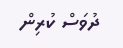ދުވަސް ކުރިން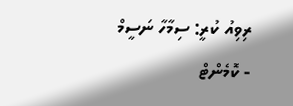ރިވިއު ކުރީ: ސިމާހާ ނަސީމް
- ކޮމެންޓް